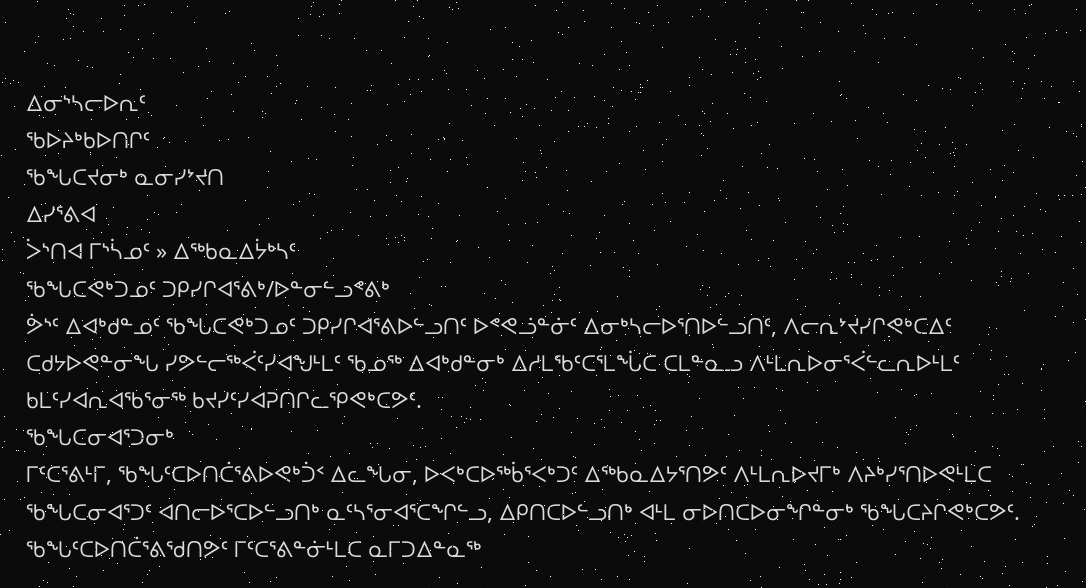ᐃᓂᔅᓴᓕᐅᕆᑦ
ᖃᐅᔨᒃᑲᐅᑎᒋᑦ
ᖃᖓᑕᔪᓂᒃ ᓇᓂᓯᔾᔪᑎ
ᐃᓯᕐᕕᐊ
ᐴᔅᑎᐊ ᒥᔅᓵᓄᑦ » ᐃᖅᑲᓇᐃᔮᒃᓴᑦ
ᖃᖓᑕᕙᒃᑐᓄᑦ ᑐᑭᓯᒋᐊᕐᕕᒃ/ᐅᓐᓂᓪᓗᕝᕕᒃ
ᕘᔅᑦ ᐃᐊᒃᑯᓐᓄᑦ ᖃᖓᑕᕙᒃᑐᓄᑦ ᑐᑭᓯᒋᐊᕐᕕᐅᓪᓗᑎᑦ ᐅᕝᕙᓘᓐᓃᑦ ᐃᓂᒃᓴᓕᐅᕐᑎᐅᓪᓗᑎᑦ, ᐱᓕᕆᔾᔪᓯᒋᕙᒃᑕᐃᑦ ᑕᑯᔭᐅᕙᓐᓂᖓ ᓯᕗᓪᓕᖅᐹᑦᓯᐊᖑᒻᒪᑦ ᖃᓄᖅ ᐃᐊᒃᑯᓐᓂᒃ ᐃᓱᒪᖃᑦᑕᕐᒪᖔᑕ ᑕᒪᓐᓇᓗ ᐱᒻᒪᕆᐅᓂᕐᐹᓪᓚᕆᐅᒻᒪᑦ ᑲᒪᑦᓯᐊᕆᐊᖃᕐᓂᖅ ᑲᔪᓯᑦᓯᐊᕈᑎᒋᓚᕿᕙᒃᑕᕗᑦ.
ᖃᖓᑕᓂᐊᕐᑐᓂᒃ
ᒥᑦᑕᕐᕕᒻᒥ, ᖃᖓᑦᑕᐅᑎᑖᕐᕕᐅᕙᒃᑑᑉ ᐃᓚᖓᓂ, ᐅᐸᒃᑕᐅᖅᑳᕐᐸᒃᑐᑦ ᐃᖅᑲᓇᐃᔭᕐᑎᕗᑦ ᐱᒻᒪᕆᐅᔪᒥᒃ ᐱᔨᒃᓯᕐᑎᐅᕙᒻᒪᑕ ᖃᖓᑕᓂᐊᕐᑐᑦ ᐊᑎᓕᐅᕐᑕᐅᓪᓗᑎᒃ ᓇᑦᓴᕐᓂᐊᕐᑕᖏᓪᓗ, ᐃᑭᑎᑕᐅᓪᓗᑎᒃ ᐊᒻᒪ ᓂᐅᑎᑕᐅᓂᖏᓐᓂᒃ ᖃᖓᑕᔨᒋᕙᒃᑕᕗᑦ.
ᖃᖓᑦᑕᐅᑎᑖᕐᕕᖁᑎᕗᑦ ᒥᑦᑕᕐᕕᓐᓃᒻᒪᑕ ᓇᒥᑐᐃᓐᓇᖅ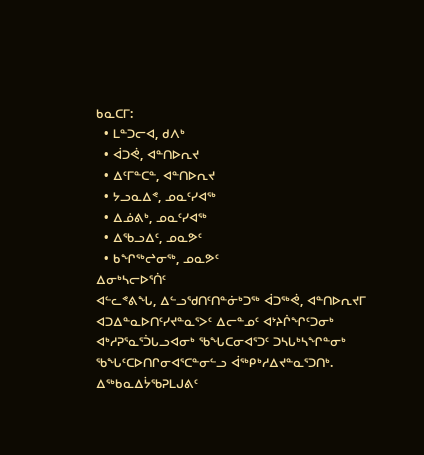ᑲᓇᑕᒥ:
  • ᒪᓐᑐᓕᐊ, ᑯᐱᒃ
  • ᐋᑐᕚ, ᐊᓐᑎᐅᕆᔪ
  • ᐃᑦᒥᓐᑕᓐ, ᐊᓐᑎᐅᕆᔪ
  • ᔭᓗᓇᐃᕝ, ᓄᓇᑦᓯᐊᖅ
  • ᐃᓅᕕᒃ, ᓄᓇᑦᓯᐊᖅ
  • ᐃᖃᓗᐃᑦ, ᓄᓇᕗᑦ
  • ᑲᖏᖅᖠᓂᖅ, ᓄᓇᕗᑦ
ᐃᓂᒃᓴᓕᐅᕐᑏᑦ
ᐊᓪᓚᕝᕕᖓ, ᐃᓪᓗᖁᑎᑦᑎᓐᓃᒃᑐᖅ ᐋᑐᖅᕚ, ᐊᓐᑎᐅᕆᔪᒥ ᐊᑐᐃᓐᓇᐅᑎᑦᓯᔪᓐᓇᕐᐳᑦ ᐃᓕᓐᓄᑦ ᐊᔾᔨᒌᖏᑦᑐᓂᒃ ᐊᒃᓱᕈᕐᓇᕐᑑᒐᓗᐊᓂᒃ ᖃᖓᑕᓂᐊᕐᑐᑦ ᑐᓴᒐᒃᓴᖏᓐᓂᒃ ᖃᖓᑦᑕᐅᑎᒋᓂᐊᕐᑕᓐᓂᓪᓗ ᐋᖅᑭᒃᓱᐃᔪᓐᓇᕐᑐᑎᒃ.
ᐃᖅᑲᓇᐃᔮᖃᕈᒪᒍᕕᑦ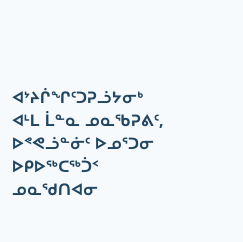ᐊᔾᔨᒌᖏᑦᑐᕈᓘᔭᓂᒃ
ᐊᒻᒪ ᒫᓐᓇ ᓄᓇᖃᕈᕕᑦ, ᐅᕝᕙᓘᓐᓃᑦ ᐅᓄᕐᑐᓂ ᐅᑭᐅᖅᑕᖅᑑᑉ ᓄᓇᖁᑎᐊᓂ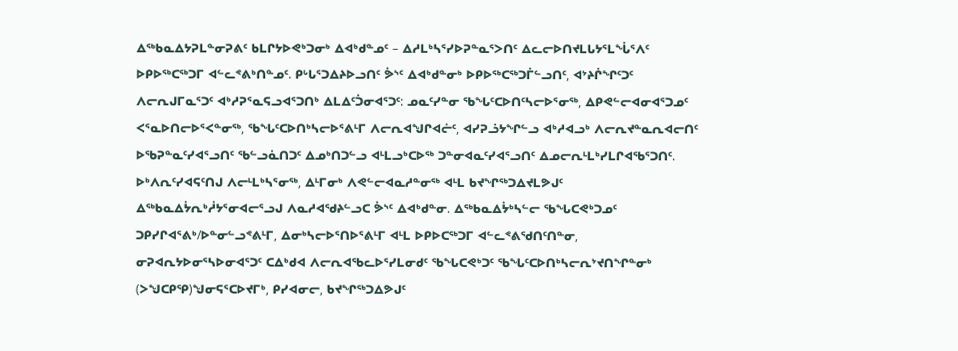ᐃᖅᑲᓇᐃᔭᕈᒪᓐᓂᕈᕕᑦ ᑲᒪᒋᔭᐅᕙᒃᑐᓂᒃ ᐃᐊᒃᑯᓐᓄᑦ – ᐃᓱᒪᒃᓴᕐᓯᐅᕈᓐᓇᕐᐳᑎᑦ ᐃᓚᓕᐅᑎᔪᒪᒐᔭᕐᒪᖔᕐᐱᑦ ᐅᑭᐅᖅᑕᖅᑐᒥ ᐊᓪᓚᕝᕕᒃᑎᓐᓄᑦ. ᑭᒡᒐᕐᑐᐃᔨᐅᓗᑎᑦ ᕘᔅᑦ ᐃᐊᒃᑯᓐᓂᒃ ᐅᑭᐅᖅᑕᖅᑐᒦᓪᓗᑎᑦ, ᐊᔾᔨᒌᖏᑦᑐᑦ ᐱᓕᕆᒍᒥᓇᕐᑐᑦ ᐊᒃᓱᕈᕐᓇᕋᓗᐊᕐᑐᑎᒃ ᐃᒪᐃᑦᑑᓂᐊᕐᑐᑦ: ᓄᓇᑦᓯᓐᓂ ᖃᖓᑦᑕᐅᑎᑦᓴᓕᐅᕐᓂᖅ, ᐃᑭᕙᓪᓕᐊᓂᐊᕐᑐᓄᑦ ᐸᕐᓇᐅᑎᓕᐅᕐᐸᓐᓂᖅ, ᖃᖓᑦᑕᐅᑎᒃᓴᓕᐅᕐᕕᒻᒥ ᐱᓕᕆᐊᖑᒋᐊᓖᑦ, ᐊᓯᕈᓘᔭᖏᓪᓗ ᐊᒃᓱᐊᓗᒃ ᐱᓕᕆᔪᓐᓇᕆᐊᓕᑎᑦ ᐅᖃᕈᓐᓇᑦᓯᐊᕐᓗᑎᑦ ᖃᓪᓗᓈᑎᑐᑦ ᐃᓄᒃᑎᑐᓪᓗ ᐊᒻᒪᓗᒃᑕᐅᖅ ᑐᓐᓂᐊᓇᑦᓯᐊᕐᓗᑎᑦ ᐃᓄᓕᕆᒻᒪᒃᓯᒪᒋᐊᖃᕐᑐᑎᑦ.
ᐅᒃᐱᕆᑦᓯᐊᕋᑦᑎᒍ ᐱᓕᒻᒪᒃᓴᕐᓂᖅ, ᐃᒻᒥᓂᒃ ᐱᕙᓪᓕᐊᓇᓱᓐᓂᖅ ᐊᒻᒪ ᑲᔪᖏᖅᑐᐃᔪᒪᕗᒍᑦ ᐃᖅᑲᓇᐃᔮᕆᒃᓲᔭᕐᓂᐊᓕᕐᓗᒍ ᐱᓇᓱᐊᖁᔨᓪᓗᑕ ᕘᔅᑦ ᐃᐊᒃᑯᓐᓂ. ᐃᖅᑲᓇᐃᔮᒃᓴᓪᓕ ᖃᖓᑕᕙᒃᑐᓄᑦ ᑐᑭᓯᒋᐊᕐᕕᒃ/ᐅᓐᓂᓪᓗᕝᕕᒻᒥ, ᐃᓂᒃᓴᓕᐅᕐᑎᐅᕐᕕᒻᒥ ᐊᒻᒪ ᐅᑭᐅᑕᖅᑐᒥ ᐊᓪᓚᕝᕕᖁᑎᑦᑎᓐᓂ, ᓂᕈᐊᕆᔭᐅᓂᕐᓴᐅᓂᐊᕐᑐᑦ ᑕᐃᒃᑯᐊ ᐱᓕᕆᐊᖃᓚᐅᕐᓯᒪᓂᑯᑦ ᖃᖓᑕᕙᒃᑐᑦ ᖃᖓᑦᑕᐅᑎᒃᓴᓕᕆᔾᔪᑎᖏᓐᓂᒃ (ᐳᖑᑕᑭᕿ)ᖑᓂᕋᕐᑕᐅᔪᒥᒃ, ᑭᓯᐊᓂᓕ, ᑲᔪᖏᖅᑐᐃᕗᒍᑦ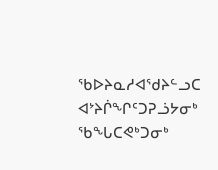ᖃᐅᔨᓇᓱᐊᖁᔨᓪᓗᑕ ᐊᔾᔨᒌᖏᑦᑐᕈᓘᔭᓂᒃ ᖃᖓᑕᕙᒃᑐᓂᒃ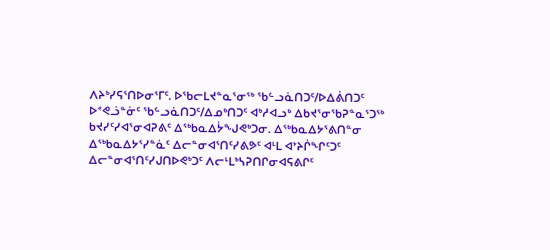ᐱᔨᒃᓯᕋᕐᑎᐅᓂᕐᒥᑦ. ᐅᖃᓕᒪᔪᓐᓇᕐᓂᖅ ᖃᓪᓗᓈᑎᑐᑦ/ᐅᐃᕖᑎᑐᑦ ᐅᕝᕙᓘᓐᓃᑦ ᖃᓪᓗᓈᑎᑐᑦ/ᐃᓄᒃᑎᑐᑦ ᐊᒃᓱᐊᓗᒃ ᐃᑲᔪᕐᓂᖃᕈᓐᓇᕐᑐᖅ ᑲᔪᓯᑦᓯᐊᕐᓂᐊᕈᕕᑦ ᐃᖅᑲᓇᐃᔮᖑᕙᒃᑐᓂ. ᐃᖅᑲᓇᐃᔭᕐᕕᑎᓐᓂ ᐃᖅᑲᓇᐃᔭᕐᓯᓐᓈᑦ ᐃᓕᓐᓂᐊᕐᑎᑦᓯᕕᕗᑦ ᐊᒻᒪ ᐊᔾᔨᒌᖏᑦᑐᑦ ᐃᓕᓐᓂᐊᕐᑎᑦᓯᒍᑎᐅᕙᒃᑐᑦ ᐱᓕᒻᒪᒃᓴᕈᑎᒋᓂᐊᕋᕕᒋᑦ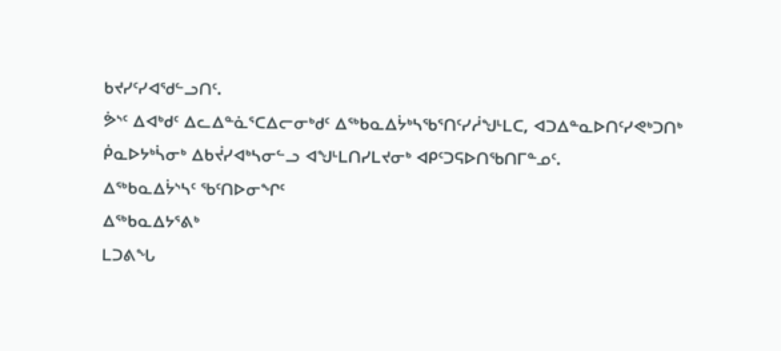ᑲᔪᓯᑦᓯᐊᖁᓪᓗᑎᑦ.
ᕘᔅᑦ ᐃᐊᒃᑯᑦ ᐃᓚᐃᓐᓈᕐᑕᐃᓕᓂᒃᑯᑦ ᐃᖅᑲᓇᐃᔮᒃᓴᖃᕐᑎᑦᓯᓲᖑᒻᒪᑕ, ᐊᑐᐃᓐᓇᐅᑎᑦᓯᕙᒃᑐᑎᒃ ᑮᓇᐅᔭᒃᓵᓂᒃ ᐃᑲᔫᓯᐊᒃᓴᓂᓪᓗ ᐊᖑᒻᒪᑎᓯᒪᔪᓂᒃ ᐊᑭᑦᑐᕋᐅᑎᖃᑎᒥᓐᓄᑦ.
ᐃᖅᑲᓇᐃᔮᔅᓴᑦ ᖃᑦᑎᐅᓂᖏᑦ
ᐃᖅᑲᓇᐃᔭᕐᕕᒃ
ᒪᑐᕕᖓ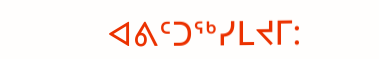ᐊᕕᑦᑐᖅᓯᒪᔪᒥ: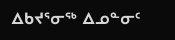ᐃᑲᔪᕐᓂᖅ ᐃᓄᓐᓂᑦ